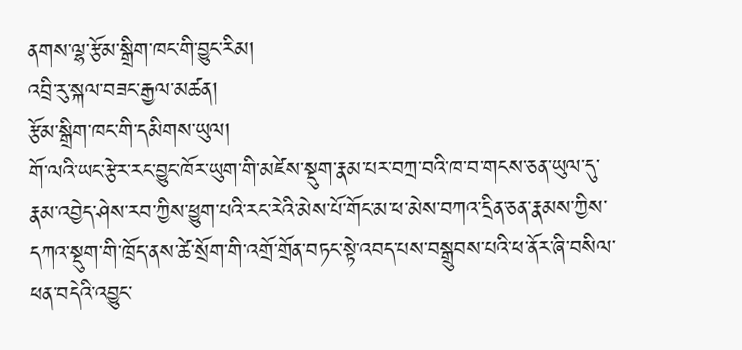ནགས་ལྷ་རྩོམ་སྒྲིག་ཁང་གི་བྱུང་རིམ།
འབྲི་རུ་སྐལ་བཟང་རྒྱལ་མཚན།
རྩོམ་སྒྲིག་ཁང་གི་དམིགས་ཡུལ།
གོ་ལའི་ཡང་རྩེར་རང་བྱུང་ཁོར་ཡུག་གི་མཛེས་སྡུག་རྣམ་པར་བཀྲ་བའི་ཁ་བ་གངས་ཅན་ཡུལ་དུ་རྣམ་འབྱེད་ཤེས་རབ་ཀྱིས་ཕྱུག་པའི་རང་རེའི་མེས་པོ་གོང་མ་ཕ་མེས་བཀའ་དྲིན་ཅན་རྣམས་ཀྱིས་དཀའ་སྡུག་གི་ཁྲོད་ནས་ཚེ་སྲོག་གི་འགྲོ་གྲོན་བཏང་སྟེ་འབད་པས་བསྒྲུབས་པའི་ཕ་ནོར་ཞི་བསིལ་ཕན་བདེའི་འབྱུང་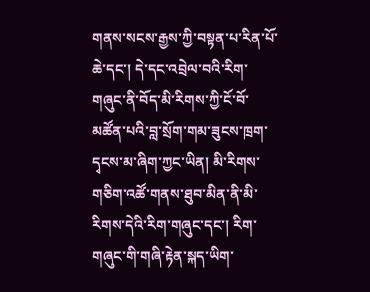གནས་སངས་རྒྱས་ཀྱི་བསྟན་པ་རིན་པོ་ཆེ་དང་། དེ་དང་འབྲེལ་བའི་རིག་གཞུང་ནི་བོད་མི་རིགས་ཀྱི་ངོ་བོ་མཚོན་པའི་བླ་སྲོག་གམ་ཟུངས་ཁྲག་དྭངས་མ་ཞིག་ཀྱང་ཡིན། མི་རིགས་གཅིག་འཚོ་གནས་ཐུབ་མིན་ནི་མི་རིགས་དེའི་རིག་གཞུང་དང་། རིག་གཞུང་གི་གཞི་རྟེན་སྐད་ཡིག་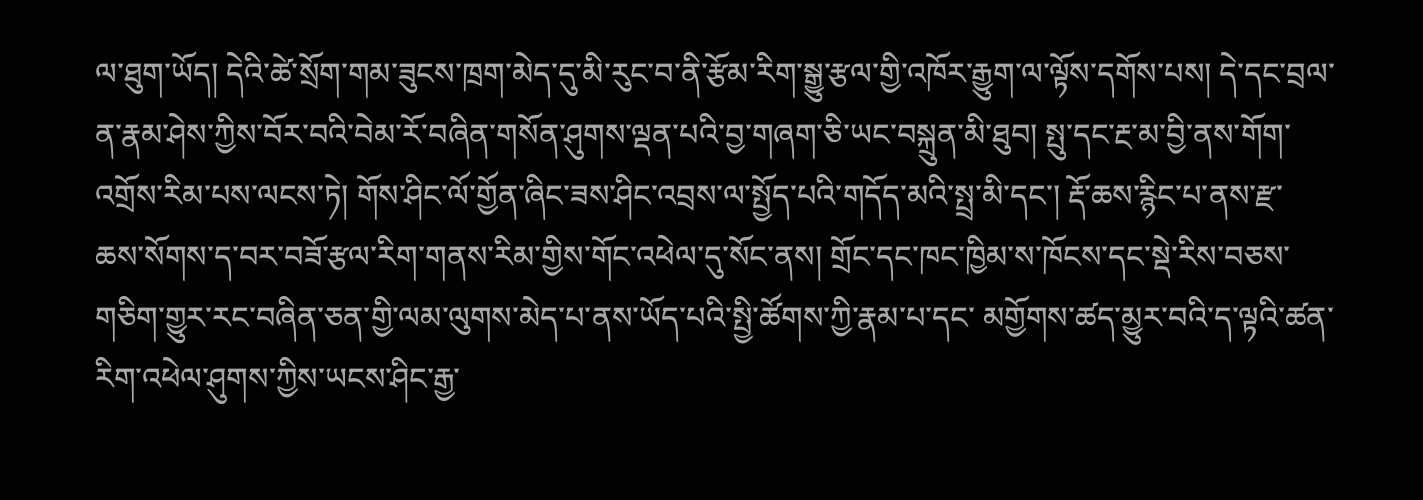ལ་ཐུག་ཡོད། དེའི་ཚེ་སྲོག་གམ་ཟུངས་ཁྲག་མེད་དུ་མི་རུང་བ་ནི་རྩོམ་རིག་སྒྱུ་རྩལ་གྱི་འཁོར་རྒྱུག་ལ་ལྟོས་དགོས་པས། དེ་དང་བྲལ་ན་རྣམ་ཤེས་ཀྱིས་བོར་བའི་བེམ་རོ་བཞིན་གསོན་ཤུགས་ལྡན་པའི་བྱ་གཞག་ཅི་ཡང་བསྐྲུན་མི་ཐུབ། སྤུ་དང་རྔ་མ་བྱི་ནས་གོག་འགྲོས་རིམ་པས་ལངས་ཏེ། གོས་ཤིང་ལོ་གྱོན་ཞིང་ཟས་ཤིང་འབྲས་ལ་སྤྱོད་པའི་གདོད་མའི་སྤྲ་མི་དང་། རྡོ་ཆས་རྙིང་པ་ནས་རྫ་ཆས་སོགས་ད་བར་བཟོ་རྩལ་རིག་གནས་རིམ་གྱིས་གོང་འཕེལ་དུ་སོང་ནས། གྲོང་དང་ཁང་ཁྱིམ་ས་ཁོངས་དང་སྡེ་རིས་བཅས་གཅིག་གྱུར་རང་བཞིན་ཅན་གྱི་ལམ་ལུགས་མེད་པ་ནས་ཡོད་པའི་སྤྱི་ཚོགས་ཀྱི་རྣམ་པ་དང་ མགྱོགས་ཚད་མྱུར་བའི་ད་ལྟའི་ཚན་རིག་འཕེལ་ཤུགས་ཀྱིས་ཡངས་ཤིང་རྒྱ་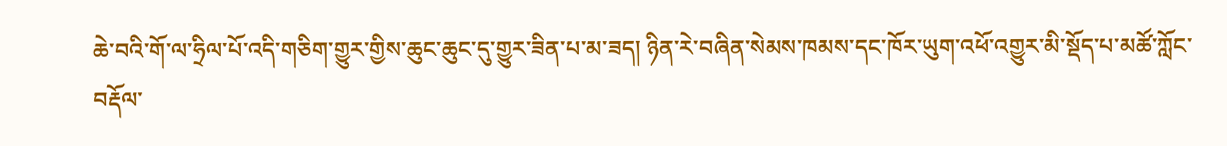ཆེ་བའི་གོ་ལ་ཧྲིལ་པོ་འདི་གཅིག་གྱུར་གྱིས་ཆུང་ཆུང་དུ་གྱུར་ཟིན་པ་མ་ཟད། ཉིན་རེ་བཞིན་སེམས་ཁམས་དང་ཁོར་ཡུག་འཕོ་འགྱུར་མི་སྡོད་པ་མཚོ་ཀློང་བརྡོལ་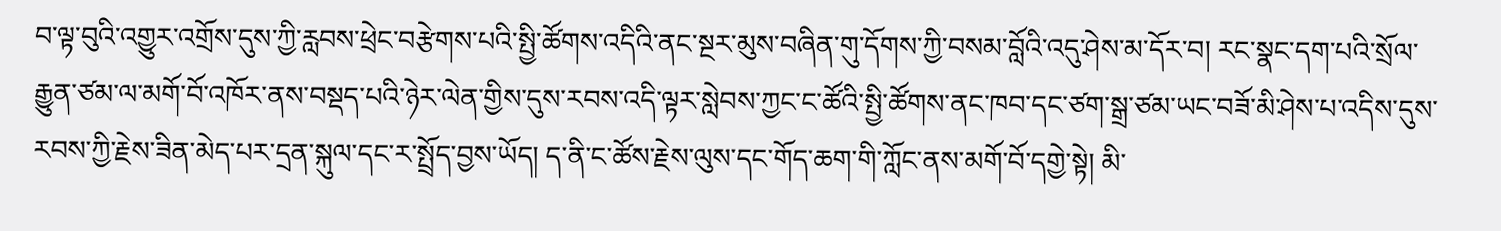བ་ལྟ་བུའི་འགྱུར་འགྲོས་དུས་ཀྱི་རླབས་ཕྲེང་བརྩེགས་པའི་སྤྱི་ཚོགས་འདིའི་ནང་སྔར་མུས་བཞིན་གུ་དོགས་ཀྱི་བསམ་བློའི་འདུ་ཤེས་མ་དོར་བ། རང་སྣང་དག་པའི་སྲོལ་རྒྱུན་ཙམ་ལ་མགོ་བོ་འཁོར་ནས་བསྡད་པའི་ཉེར་ལེན་གྱིས་དུས་རབས་འདི་ལྟར་སླེབས་ཀྱང་ང་ཚོའི་སྤྱི་ཚོགས་ནང་ཁབ་དང་ཙག་སྒྲ་ཙམ་ཡང་བཟོ་མི་ཤེས་པ་འདིས་དུས་རབས་ཀྱི་རྗེས་ཟིན་མེད་པར་དྲན་སྐུལ་དང་ར་སྤྲོད་བྱས་ཡོད། ད་ནི་ང་ཚོས་རྗེས་ལུས་དང་གོད་ཆག་གི་ཀློང་ནས་མགོ་བོ་དགྱེ་སྟེ། མི་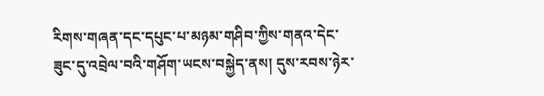རིགས་གཞན་དང་དཔུང་པ་མཉམ་གཤིབ་ཀྱིས་གནའ་དེང་ཟུང་དུ་འབྲེལ་བའི་གཤོག་ཡངས་བསྐྱེད་ནས། དུས་རབས་ཉེར་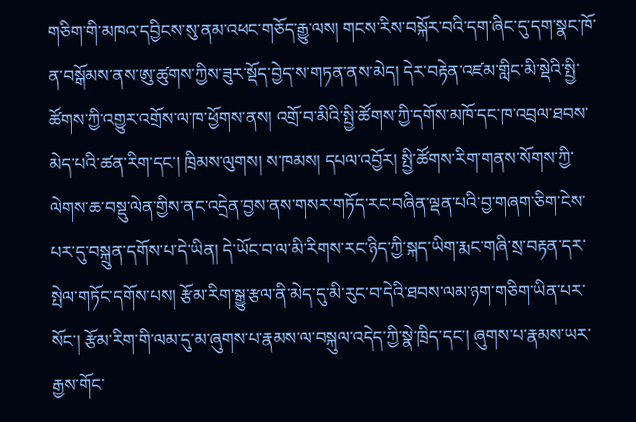གཅིག་གི་མཁའ་དབྱིངས་སུ་ནམ་འཕང་གཅོད་རྒྱུ་ལས། གངས་རིས་བསྐོར་བའི་དག་ཞིང་དུ་དག་སྣང་ཁོ་ན་བསྒོམས་ནས་ཨུ་ཚུགས་ཀྱིས་ཟུར་སྡོད་བྱེད་ས་གཏན་ནས་མེད། དེར་བརྟེན་འཛམ་གླིང་མི་སྡེའི་སྤྱི་ཚོགས་ཀྱི་འགྱུར་འགྲོས་ལ་ཁ་ཕྱོགས་ནས། འགྲོ་བ་མིའི་སྤྱི་ཚོགས་ཀྱི་དགོས་མཁོ་དང་ཁ་འབྲལ་ཐབས་མེད་པའི་ཚན་རིག་དང་། ཁྲིམས་ལུགས། ས་ཁམས། དཔལ་འབྱོར། སྤྱི་ཚོགས་རིག་གནས་སོགས་ཀྱི་ལེགས་ཆ་བསྡུ་ལེན་གྱིས་ནང་འདྲེན་བྱས་ནས་གསར་གཏོད་རང་བཞིན་ལྡན་པའི་བྱ་གཞག་ཅིག་ངེས་པར་དུ་བསྐྲུན་དགོས་པ་དེ་ཡིན། དེ་ཡོང་བ་ལ་མི་རིགས་རང་ཉིད་ཀྱི་སྐད་ཡིག་རྨང་གཞི་སྲ་བརྟན་དར་སྤེལ་གཏོང་དགོས་པས། རྩོམ་རིག་སྒྱུ་རྩལ་ནི་མེད་དུ་མི་རུང་བ་དེའི་ཐབས་ལམ་ཉག་གཅིག་ཡིན་པར་སོང་། རྩོམ་རིག་གི་ལམ་དུ་མ་ཞུགས་པ་རྣམས་ལ་བསྐུལ་འདེད་ཀྱི་སྣེ་ཁྲིད་དང་། ཞུགས་པ་རྣམས་ཡར་རྒྱས་གོང་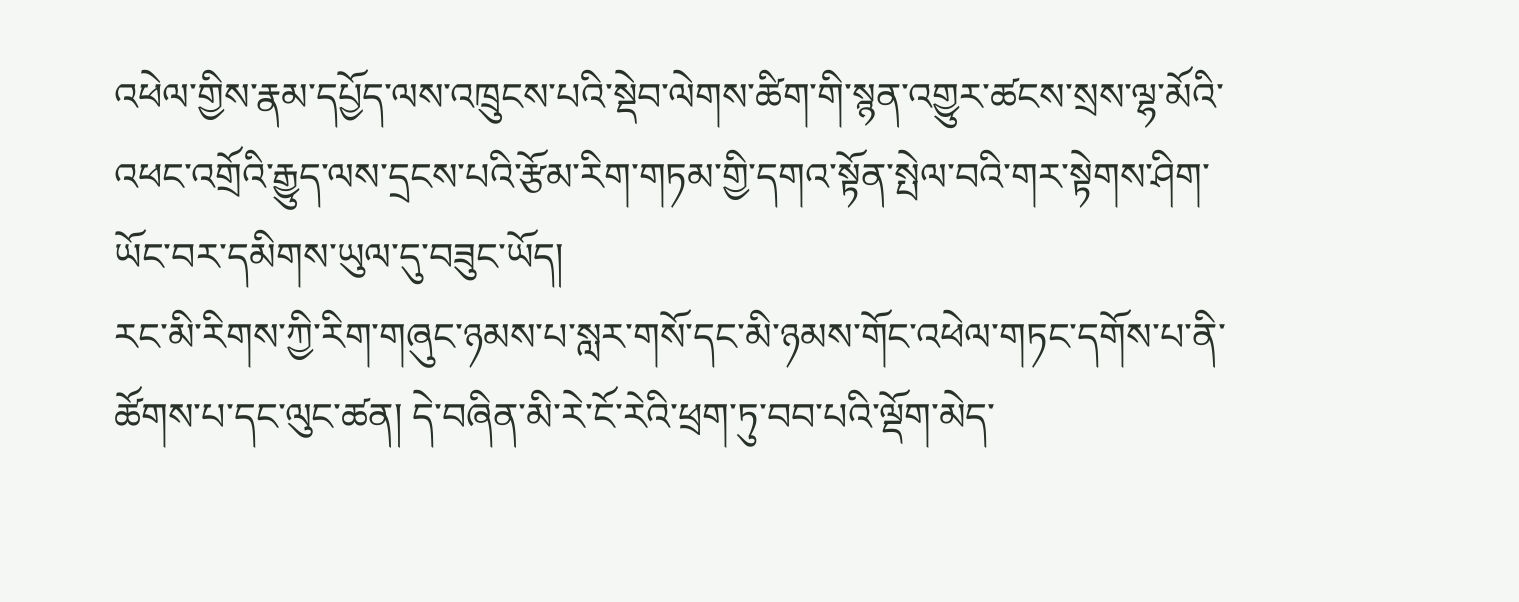འཕེལ་གྱིས་རྣམ་དཔྱོད་ལས་འཁྲུངས་པའི་སྡེབ་ལེགས་ཚིག་གི་སྙན་འགྱུར་ཚངས་སྲས་ལྷ་མོའི་འཕང་འགྲོའི་རྒྱུད་ལས་དྲངས་པའི་རྩོམ་རིག་གཏམ་གྱི་དགའ་སྟོན་སྤེལ་བའི་གར་སྟེགས་ཤིག་ཡོང་བར་དམིགས་ཡུལ་དུ་བཟུང་ཡོད།
རང་མི་རིགས་ཀྱི་རིག་གཞུང་ཉམས་པ་སླར་གསོ་དང་མི་ཉམས་གོང་འཕེལ་གཏང་དགོས་པ་ནི་ཚོགས་པ་དང་ལུང་ཚན། དེ་བཞིན་མི་རེ་ངོ་རེའི་ཕྲག་ཏུ་བབ་པའི་ལྡོག་མེད་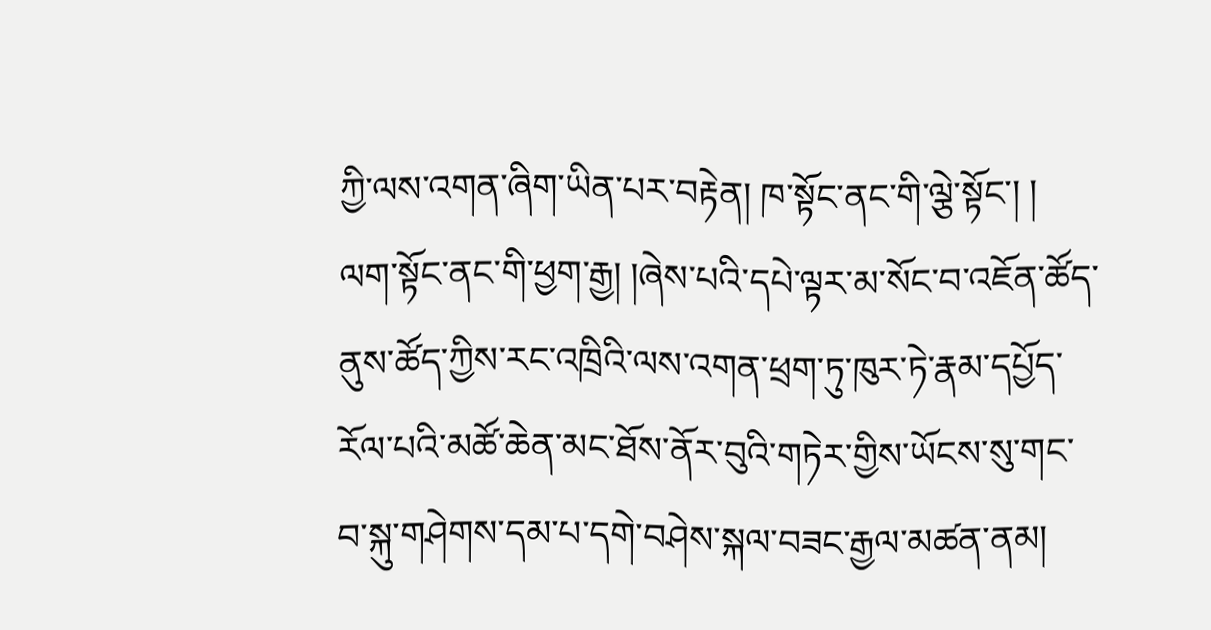ཀྱི་ལས་འགན་ཞིག་ཡིན་པར་བརྟེན། ཁ་སྟོང་ནང་གི་ལྕེ་སྟོང་། །
ལག་སྟོང་ནང་གི་ཕྱག་རྒྱ། །ཞེས་པའི་དཔེ་ལྟར་མ་སོང་བ་འཇོན་ཚོད་ནུས་ཚོད་ཀྱིས་རང་འཁྲིའི་ལས་འགན་ཕྲག་ཏུ་ཁུར་ཏེ་རྣམ་དཔྱོད་རོལ་པའི་མཚོ་ཆེན་མང་ཐོས་ནོར་བུའི་གཏེར་གྱིས་ཡོངས་སུ་གང་བ་སྐུ་གཤེགས་དམ་པ་དགེ་བཤེས་སྐལ་བཟང་རྒྱལ་མཚན་ནམ།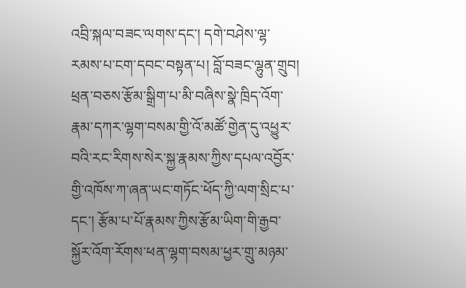འབྲི་སྐལ་བཟང་ལགས་དང་། དགེ་བཤེས་ལྷ་རམས་པ་ངག་དབང་བསྟན་པ། བློ་བཟང་ལྷུན་གྲུབ། ཕྲན་བཅས་རྩོམ་སྒྲིག་པ་མི་བཞིས་སྣེ་ཁྲིད་འོག་རྣམ་དཀར་ལྷག་བསམ་གྱི་འོ་མཚོ་གྱེན་དུ་འཕྱུར་བའི་རང་རིགས་སེར་སྐྱ་རྣམས་ཀྱིས་དཔལ་འབྱོར་གྱི་འཁོས་ཀ་ཞན་ཡང་གཏོང་ཕོད་ཀྱི་ལག་སྲིང་པ་དང་། རྩོམ་པ་པོ་རྣམས་ཀྱིས་རྩོམ་ཡིག་གི་རྒྱབ་སྐྱོར་འོག་རོགས་ཕན་ལྷག་བསམ་ཕྱར་གྲུ་མཉམ་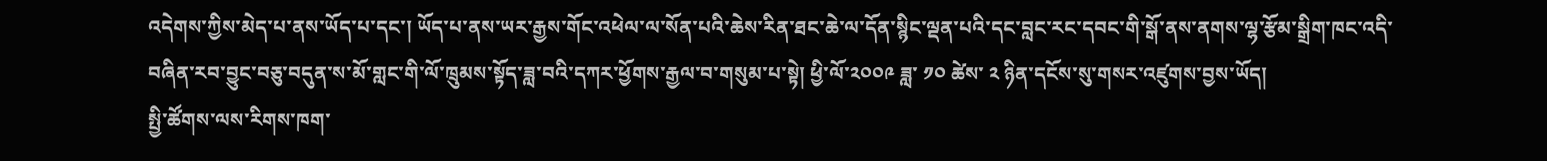འདེགས་ཀྱིས་མེད་པ་ནས་ཡོད་པ་དང་། ཡོད་པ་ནས་ཡར་རྒྱས་གོང་འཕེལ་ལ་སོན་པའི་ཆེས་རིན་ཐང་ཆེ་ལ་དོན་སྙིང་ལྡན་པའི་དང་བླང་རང་དབང་གི་སྒོ་ནས་ནགས་ལྷ་རྩོམ་སྒྲིག་ཁང་འདི་བཞིན་རབ་བྱུང་བཅུ་བདུན་ས་མོ་གླང་གི་ལོ་ཁྲུམས་སྟོད་ཟླ་བའི་དཀར་ཕྱོགས་རྒྱལ་བ་གསུམ་པ་སྟེ། ཕྱི་ལོ་༢༠༠༩ ཟླ་ ༡༠ ཚེས་ ༢ ཉིན་དངོས་སུ་གསར་འཛུགས་བྱས་ཡོད།
སྤྱི་ཚོགས་ལས་རིགས་ཁག་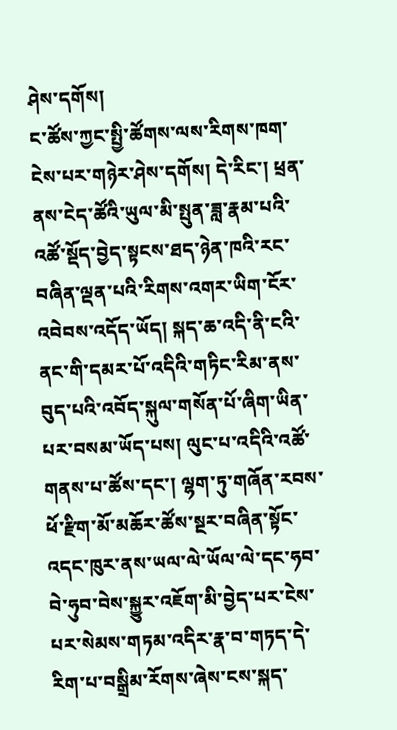ཤེས་དགོས།
ང་ཚོས་ཀྱང་སྤྱི་ཚོགས་ལས་རིགས་ཁག་ངེས་པར་གཉེར་ཤེས་དགོས། དེ་རིང་། ཕྲན་ནས་ངེད་ཚོའི་ཡུལ་མི་སྤུན་ཟླ་རྣམ་པའི་འཚོ་སྡོད་བྱེད་སྟངས་ཐད་ཉེན་ཁའི་རང་བཞིན་ལྡན་པའི་རིགས་འགར་ཡིག་ངོར་འབེབས་འདོད་ཡོད། སྐད་ཆ་འདི་ནི་ངའི་ནང་གི་དམར་པོ་འདིའི་གཏིང་རིམ་ནས་བུད་པའི་འབོད་སྐུལ་གསོན་པོ་ཞིག་ཡིན་པར་བསམ་ཡོད་པས། ལུང་པ་འདིའི་འཚོ་གནས་པ་ཚོས་དང་། ལྷག་ཏུ་གཞོན་རབས་ཕོ་རྫིག་མོ་མཆོར་ཚོས་སྔར་བཞིན་སྟོང་འདང་ཁུར་ནས་ཡལ་ལེ་ཡོལ་ལེ་དང་ཧབ་བེ་ཧུབ་བེས་སྐྱུར་འཇོག་མི་བྱེད་པར་ངེས་པར་སེམས་གཏམ་འདིར་རྣ་བ་གཏད་དེ་རིག་པ་བསྒྲིམ་རོགས་ཞེས་ངས་སྐད་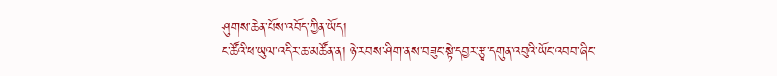ཤུགས་ཆེན་པོས་འབོད་ཀྱིན་ཡོད།
ང་ཚོའི་ཕ་ཡུལ་འདིར་ཆ་མཚོན་ན། ཉེ་རབས་ཤིག་ནས་བཟུང་སྟེ་དབྱར་རྩྭ་དགུན་འབུའི་ཡོང་འབབ་ཞིང་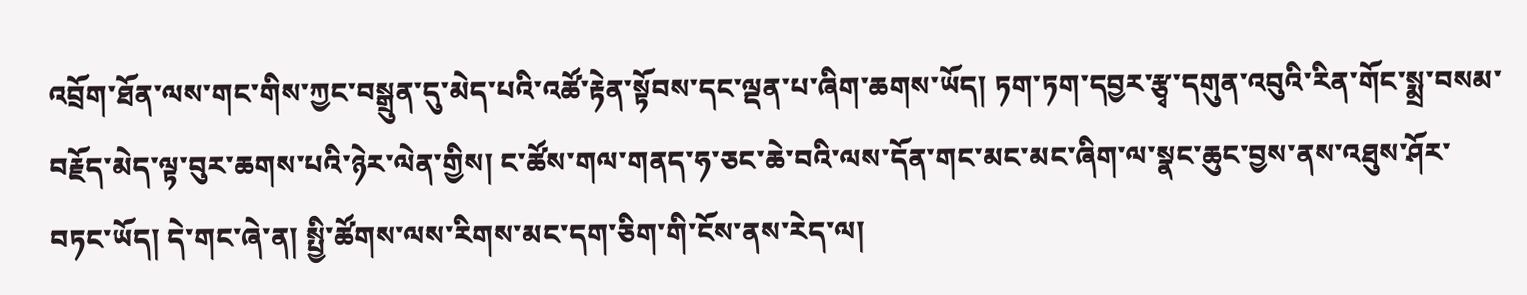འབྲོག་ཐོན་ལས་གང་གིས་ཀྱང་བསྒྲུན་དུ་མེད་པའི་འཚོ་རྟེན་སྟོབས་དང་ལྡན་པ་ཞིག་ཆགས་ཡོད། ཏག་ཏག་དབྱར་རྩྭ་དགུན་འབུའི་རིན་གོང་སྨྲ་བསམ་བརྗོད་མེད་ལྟ་བུར་ཆགས་པའི་ཉེར་ལེན་གྱིས། ང་ཚོས་གལ་གནད་ཧ་ཅང་ཆེ་བའི་ལས་དོན་གང་མང་མང་ཞིག་ལ་སྣང་ཆུང་བྱས་ནས་འཐུས་ཤོར་བཏང་ཡོད། དེ་གང་ཞེ་ན། སྤྱི་ཚོགས་ལས་རིགས་མང་དག་ཅིག་གི་ངོས་ནས་རེད་ལ།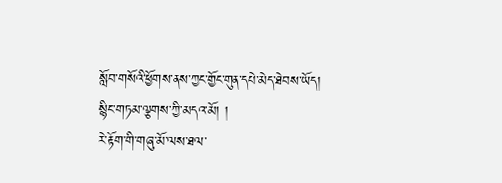སློབ་གསོའི་ཕྱོགས་ནས་ཀྱང་གྱོང་གུན་དཔེ་མེད་ཐེབས་ཡོད།
སྙིང་གཏམ་ལྕགས་ཀྱི་མདའ་མོ། །
རེ་རྟོག་གི་གཞུ་མོ་ལས་ཐལ་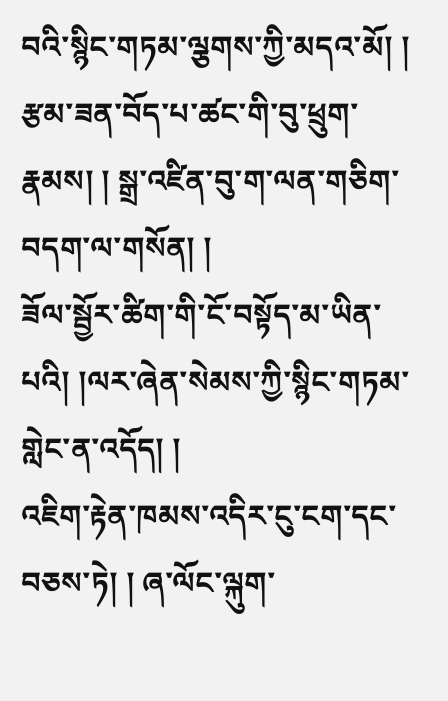བའི་སྙིང་གཏམ་ལྕགས་ཀྱི་མདའ་མོ། །
རྩམ་ཟན་བོད་པ་ཚང་གི་བུ་ཕྲུག་རྣམས། ། སྒྲ་འཛིན་བུ་ག་ལན་གཅིག་བདག་ལ་གསོན། །
ཟོལ་སྦྱོར་ཚིག་གི་ངོ་བསྟོད་མ་ཡིན་པའི། །ལར་ཞེན་སེམས་ཀྱི་སྙིང་གཏམ་གླེང་ན་འདོད། །
འཇིག་རྟེན་ཁམས་འདིར་ངུ་ངག་དང་བཅས་ཏེ། ། ཞ་ལོང་ལྐུག་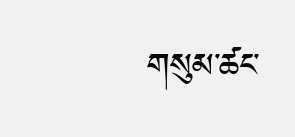གསུམ་ཚང་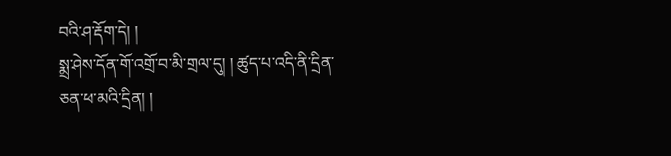བའི་ཤ་རྡོག་དེ། །
སྨྲ་ཤེས་དོན་གོ་འགྲོ་བ་མི་གྲལ་དུ། ། ཚུད་པ་འདི་ནི་དྲིན་ཅན་ཕ་མའི་དྲིན། །